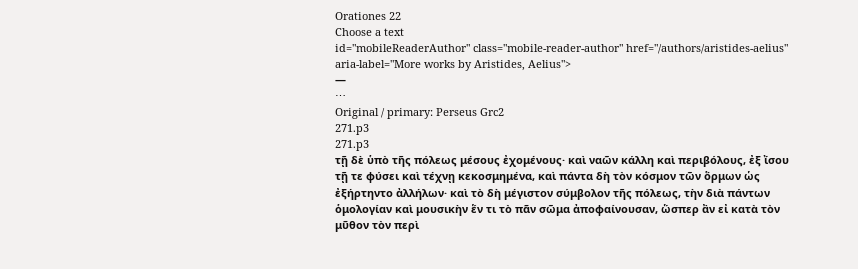Orationes 22
Choose a text
id="mobileReaderAuthor" class="mobile-reader-author" href="/authors/aristides-aelius" aria-label="More works by Aristides, Aelius">
—
⋯
Original / primary: Perseus Grc2
271.p3
271.p3
τῇ δὲ ὑπὸ τῆς πόλεως μέσους ἐχομένους· καὶ ναῶν κάλλη καὶ περιβόλους, ἐξ ἴσου τῇ τε φύσει καὶ τέχνῃ κεκοσμημένα, καὶ πάντα δὴ τὸν κόσμον τῶν ὅρμων ὡς ἐξήρτηντο ἀλλήλων· καὶ τὸ δὴ μέγιστον σύμβολον τῆς πόλεως, τὴν διὰ πάντων ὁμολογίαν καὶ μουσικὴν ἕν τι τὸ πᾶν σῶμα ἀποφαίνουσαν, ὥσπερ ἂν εἰ κατὰ τὸν μῦθον τὸν περὶ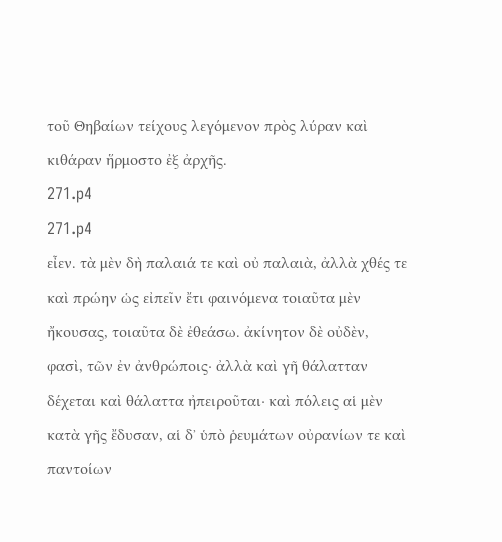τοῦ Θηβαίων τείχους λεγόμενον πρὸς λύραν καὶ κιθάραν ἥρμοστο ἐξ ἀρχῆς.
271.p4
271.p4
εἶεν. τὰ μὲν δὴ παλαιά τε καὶ οὐ παλαιὰ, ἀλλὰ χθές τε καὶ πρώην ὡς εἰπεῖν ἔτι φαινόμενα τοιαῦτα μὲν ἤκουσας, τοιαῦτα δὲ ἐθεάσω. ἀκίνητον δὲ οὐδὲν, φασὶ, τῶν ἐν ἀνθρώποις· ἀλλὰ καὶ γῆ θάλατταν δέχεται καὶ θάλαττα ἠπειροῦται· καὶ πόλεις αἱ μὲν κατὰ γῆς ἔδυσαν, αἱ δʼ ὑπὸ ῥευμάτων οὐρανίων τε καὶ παντοίων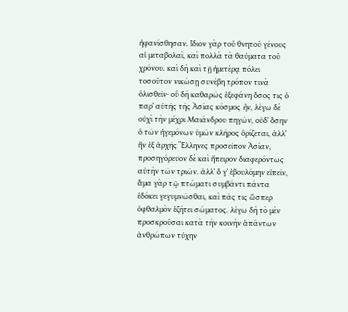ἠφανίσθησαν. ἴδιον γὰρ τοῦ θνητοῦ γένους αἱ μεταβολαὶ, καὶ πολλὰ τὰ θαύματα τοῦ χρόνου. καὶ δὴ καὶ τῇ ἡμετέρᾳ πόλει τοσοῦτον νικώσῃ συνέβη τρόπον τινὰ ὀλισθεῖν· οὗ δὴ καθαρῶς ἐξεφάνη ὅσος τις ὁ παρʼ αὐτῆς τῆς Ἀσίας κόσμος ἦν, λέγω δὲ οὐχὶ τὴν μέχρι Μαιάνδρου πηγῶν, οὐδʼ ὅσην ὁ τῶν ἡγεμόνων ὑμῶν κλῆρος ὁρίζεται, ἀλλʼ ἣν ἐξ ἀρχῆς Ἕλληνες προσεῖπον Ἀσίαν, προσηγόρευον δὲ καὶ ἤπειρον διαφερόντως αὐτὴν τῶν τριῶν. ἀλλʼ ὅ γʼ ἐβουλόμην εἰπεῖν, ἅμα γὰρ τῷ πτώματι συμβάντι πάντα ἐδόκει γεγυμνῶσθαι, καὶ πᾶς τις ὥσπερ ὀφθαλμὸν ἐζήτει σώματος. λέγω δὴ τὸ μὲν προσκροῦσαι κατὰ τὴν κοινὴν ἁπάντων ἀνθρώπων τύχην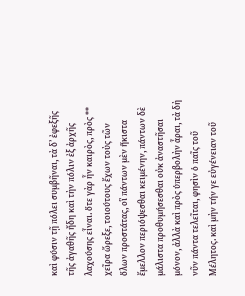καὶ φύσιν τῇ πόλει συμβῆναι, τὰ δʼ ἐφεξῆς τῆς ἀγαθῆς ἤδη καὶ τὴν πόλιν ἐξ ἀρχῆς λαχούσης εἶναι. ὅτε γὰρ ἦν καιρὸς, πρὸς ** χεῖρα ὤρεξε, τοιούτους ἔχων τοὺς τῶν ὅλων προστάτας, οἳ πάντων μὲν ἥκιστα ἔμελλον περιόψεσθαι κειμένην, πάντων δὲ μάλιστα προθυμήσεσθαι οὐκ ἀναστῆσαι μόνον, ἀλλὰ καὶ πρὸς ὑπερβολὴν ἆραι, τὰ δὴ νῦν πάντα τελεῖται, φησὶν ὁ παῖς τοῦ Μέλητος. καὶ μὴν τήν γε εὐγένειαν τοῦ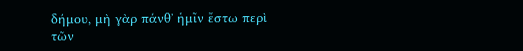δήμου, μὴ γὰρ πάνθʼ ἡμῖν ἔστω περὶ τῶν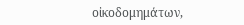οἰκοδομημάτων,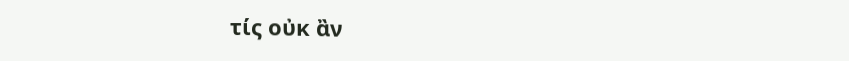τίς οὐκ ἂν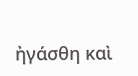ἠγάσθη καὶ